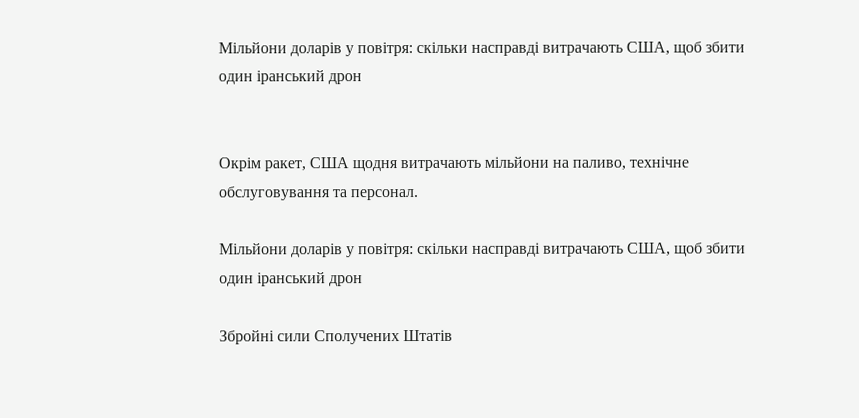Мільйони доларів у повітря: скільки насправді витрачають США, щоб збити один іранський дрон


Окрім ракет, США щодня витрачають мільйони на паливо, технічне обслуговування та персонал.

Мільйони доларів у повітря: скільки насправді витрачають США, щоб збити один іранський дрон

Збройні сили Сполучених Штатів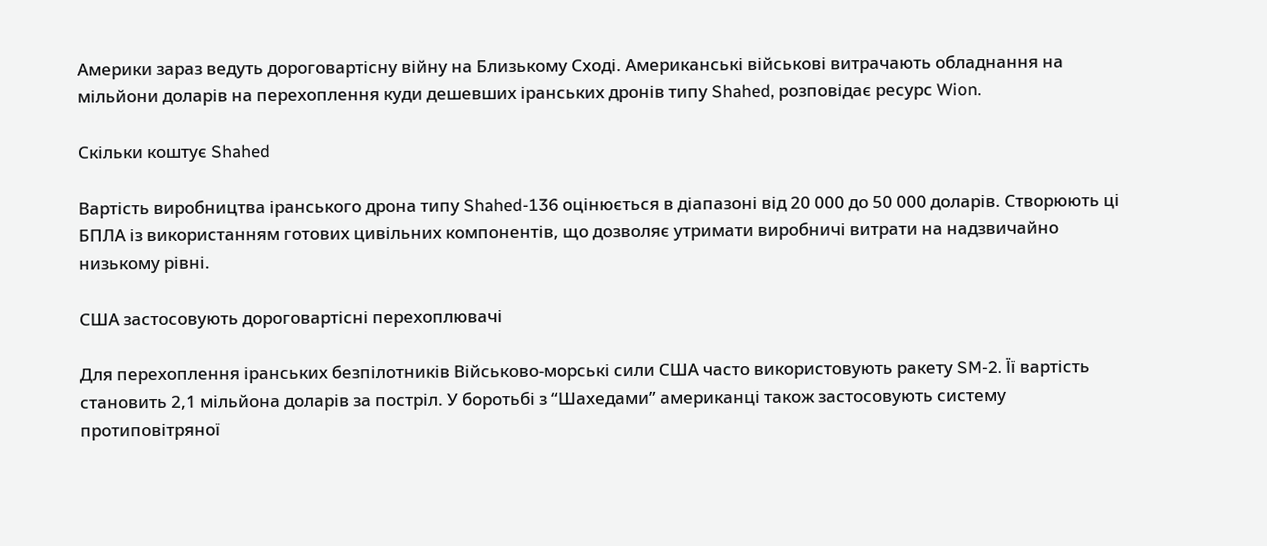Америки зараз ведуть дороговартісну війну на Близькому Сході. Американські військові витрачають обладнання на мільйони доларів на перехоплення куди дешевших іранських дронів типу Shahed, розповідає ресурс Wion.

Скільки коштує Shahed

Вартість виробництва іранського дрона типу Shahed-136 оцінюється в діапазоні від 20 000 до 50 000 доларів. Створюють ці БПЛА із використанням готових цивільних компонентів, що дозволяє утримати виробничі витрати на надзвичайно низькому рівні.

США застосовують дороговартісні перехоплювачі

Для перехоплення іранських безпілотників Військово-морські сили США часто використовують ракету SM-2. Її вартість становить 2,1 мільйона доларів за постріл. У боротьбі з “Шахедами” американці також застосовують систему протиповітряної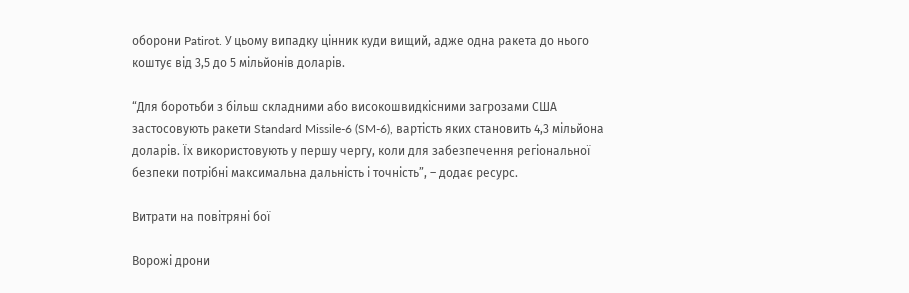оборони Patirot. У цьому випадку цінник куди вищий, адже одна ракета до нього коштує від 3,5 до 5 мільйонів доларів.

“Для боротьби з більш складними або високошвидкісними загрозами США застосовують ракети Standard Missile-6 (SM-6), вартість яких становить 4,3 мільйона доларів. Їх використовують у першу чергу, коли для забезпечення регіональної безпеки потрібні максимальна дальність і точність”, – додає ресурс.

Витрати на повітряні бої

Ворожі дрони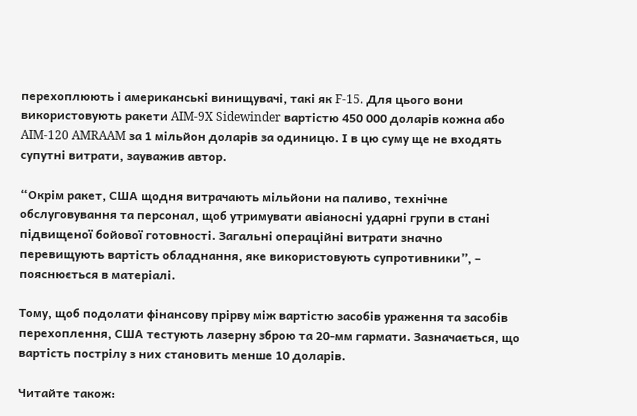перехоплюють і американські винищувачі, такі як F-15. Для цього вони використовують ракети AIM-9X Sidewinder вартістю 450 000 доларів кожна або AIM-120 AMRAAM за 1 мільйон доларів за одиницю. І в цю суму ще не входять супутні витрати, зауважив автор.

“Окрім ракет, США щодня витрачають мільйони на паливо, технічне обслуговування та персонал, щоб утримувати авіаносні ударні групи в стані підвищеної бойової готовності. Загальні операційні витрати значно перевищують вартість обладнання, яке використовують супротивники”, – пояснюється в матеріалі.

Тому, щоб подолати фінансову прірву між вартістю засобів ураження та засобів перехоплення, США тестують лазерну зброю та 20-мм гармати. Зазначається, що вартість пострілу з них становить менше 10 доларів.

Читайте також: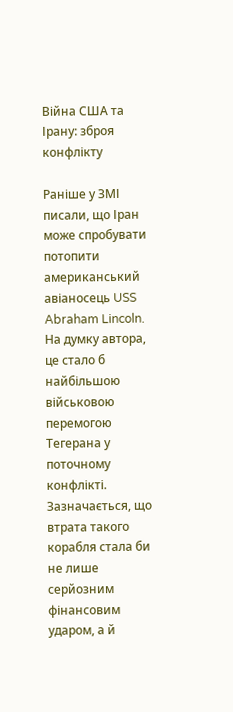Війна США та Ірану: зброя конфлікту

Раніше у ЗМІ писали, що Іран може спробувати потопити американський авіаносець USS Abraham Lincoln. На думку автора, це стало б найбільшою військовою перемогою Тегерана у поточному конфлікті. Зазначається, що втрата такого корабля стала би не лише серйозним фінансовим ударом, а й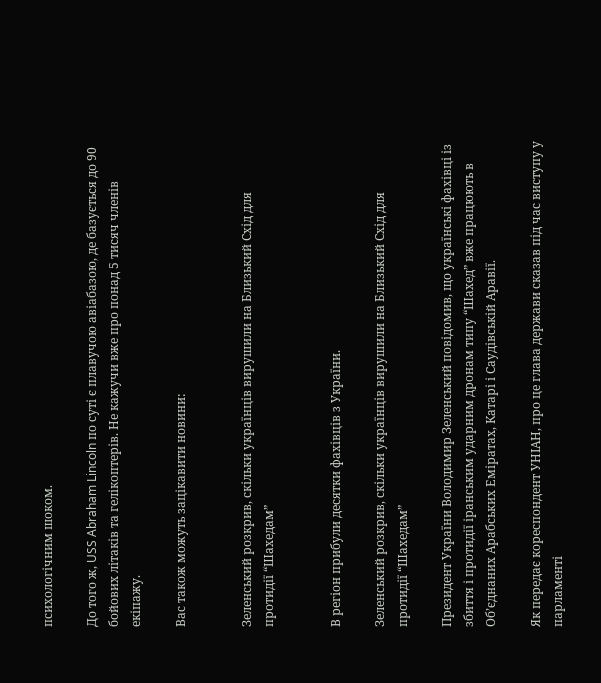психологічним шоком.

До того ж, USS Abraham Lincoln по суті є плавучою авіабазою, де базується до 90 бойових літаків та гелікоптерів. Не кажучи вже про понад 5 тисяч членів екіпажу.

Вас також можуть зацікавити новини:


Зеленський розкрив, скільки українців вирушили на Близький Схід для протидії “Шахедам”


В регіон прибули десятки фахівців з України.

Зеленський розкрив, скільки українців вирушили на Близький Схід для протидії “Шахедам”

Президент України Володимир Зеленський повідомив, що українські фахівці із збиття і протидії іранським ударним дронам типу “Шахед” вже працюють в Об’єднаних Арабських Еміратах, Катарі і Саудівській Аравії.

Як передає кореспондент УНІАН, про це глава держави сказав під час виступу у парламенті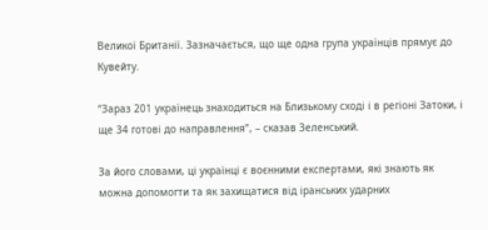Великої Британії. Зазначається, що ще одна група українців прямує до Кувейту.

“Зараз 201 українець знаходиться на Близькому сході і в регіоні Затоки, і ще 34 готові до направлення”, – сказав Зеленський.

За його словами, ці українці є воєнними експертами, які знають як можна допомогти та як захищатися від іранських ударних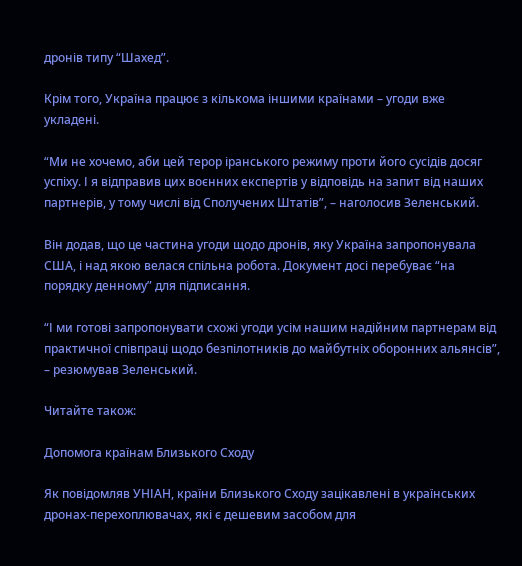дронів типу “Шахед”.

Крім того, Україна працює з кількома іншими країнами – угоди вже укладені.

“Ми не хочемо, аби цей терор іранського режиму проти його сусідів досяг успіху. І я відправив цих воєнних експертів у відповідь на запит від наших партнерів, у тому числі від Сполучених Штатів”, – наголосив Зеленський.

Він додав, що це частина угоди щодо дронів, яку Україна запропонувала США, і над якою велася спільна робота. Документ досі перебуває “на порядку денному” для підписання.

“І ми готові запропонувати схожі угоди усім нашим надійним партнерам від практичної співпраці щодо безпілотників до майбутніх оборонних альянсів”, – резюмував Зеленський.

Читайте також:

Допомога країнам Близького Сходу

Як повідомляв УНІАН, країни Близького Сходу зацікавлені в українських дронах-перехоплювачах, які є дешевим засобом для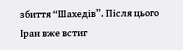збиття “Шахедів”. Після цього Іран вже встиг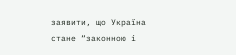заявити, що Україна стане “законною і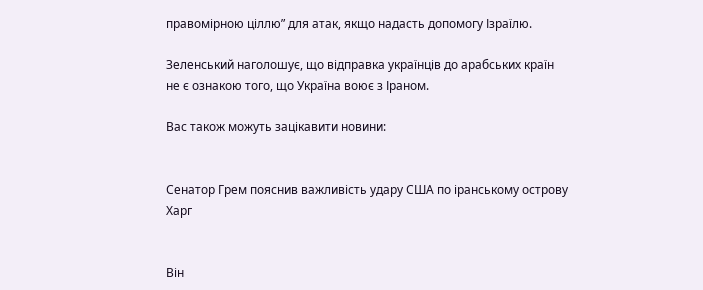правомірною ціллю” для атак, якщо надасть допомогу Ізраїлю.

Зеленський наголошує, що відправка українців до арабських країн не є ознакою того, що Україна воює з Іраном.

Вас також можуть зацікавити новини:


Сенатор Грем пояснив важливість удару США по іранському острову Харг


Він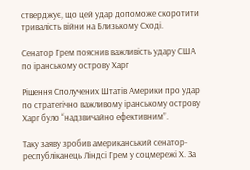стверджує, що цей удар допоможе скоротити тривалість війни на Близькому Сході.

Сенатор Грем пояснив важливість удару США по іранському острову Харг

Рішення Сполучених Штатів Америки про удар по стратегічно важливому іранському острову Харг було “надзвичайно ефективним”.

Таку заяву зробив американський сенатор-республіканець Ліндсі Грем у соцмережі Х. За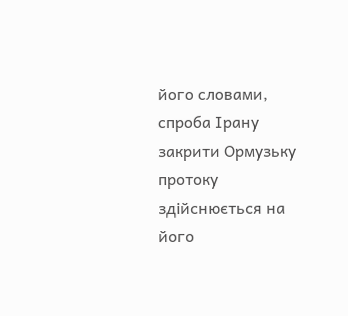його словами, спроба Ірану закрити Ормузьку протоку здійснюється на його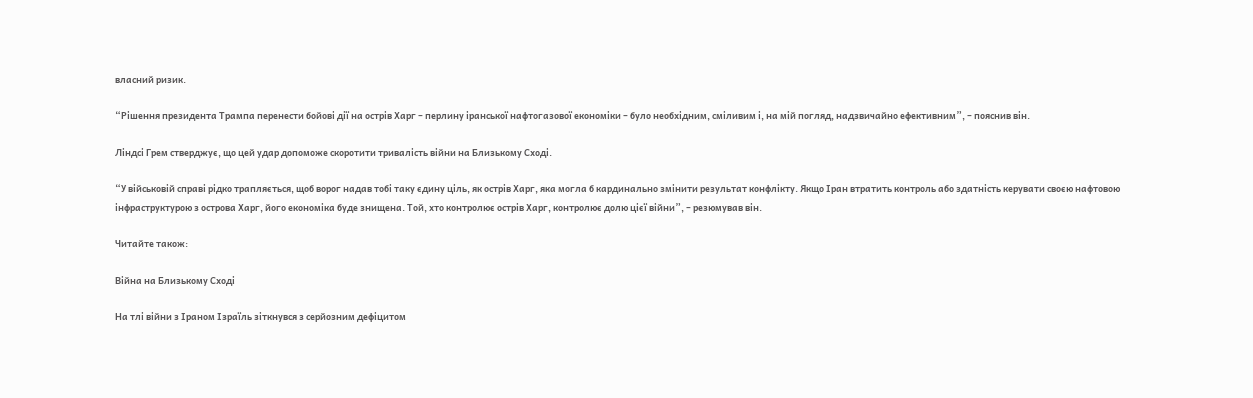власний ризик.

“Рішення президента Трампа перенести бойові дії на острів Харг – перлину іранської нафтогазової економіки – було необхідним, сміливим і, на мій погляд, надзвичайно ефективним”, – пояснив він.

Ліндсі Грем стверджує, що цей удар допоможе скоротити тривалість війни на Близькому Сході.

“У військовій справі рідко трапляється, щоб ворог надав тобі таку єдину ціль, як острів Харг, яка могла б кардинально змінити результат конфлікту. Якщо Іран втратить контроль або здатність керувати своєю нафтовою інфраструктурою з острова Харг, його економіка буде знищена. Той, хто контролює острів Харг, контролює долю цієї війни”, – резюмував він.

Читайте також:

Війна на Близькому Сході

На тлі війни з Іраном Ізраїль зіткнувся з серйозним дефіцитом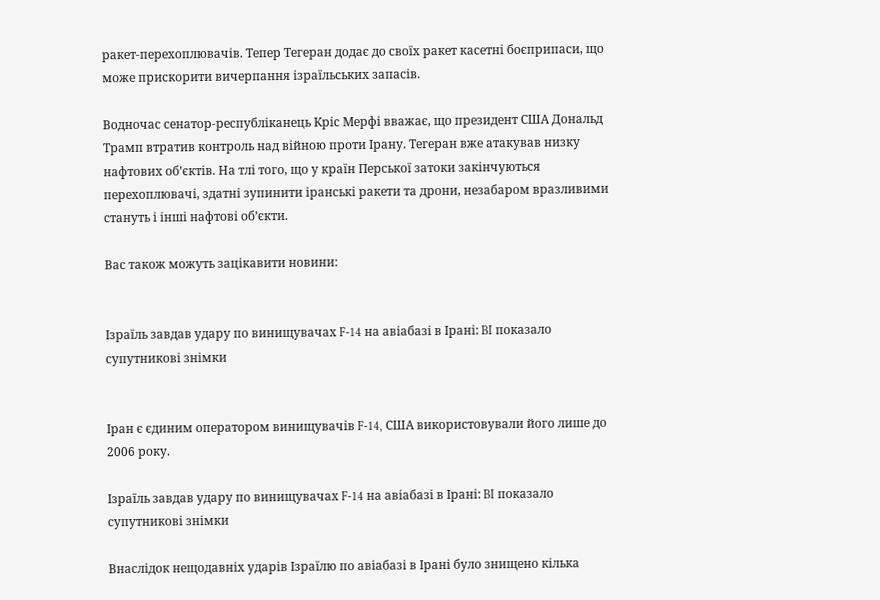ракет-перехоплювачів. Тепер Тегеран додає до своїх ракет касетні боєприпаси, що може прискорити вичерпання ізраїльських запасів.

Водночас сенатор-республіканець Кріс Мерфі вважає, що президент США Дональд Трамп втратив контроль над війною проти Ірану. Тегеран вже атакував низку нафтових обʼєктів. На тлі того, що у країн Перської затоки закінчуються перехоплювачі, здатні зупинити іранські ракети та дрони, незабаром вразливими стануть і інші нафтові об’єкти.

Вас також можуть зацікавити новини:


Ізраїль завдав удару по винищувачах F-14 на авіабазі в Ірані: BI показало супутникові знімки


Іран є єдиним оператором винищувачів F-14, США використовували його лише до 2006 року.

Ізраїль завдав удару по винищувачах F-14 на авіабазі в Ірані: BI показало супутникові знімки

Внаслідок нещодавніх ударів Ізраїлю по авіабазі в Ірані було знищено кілька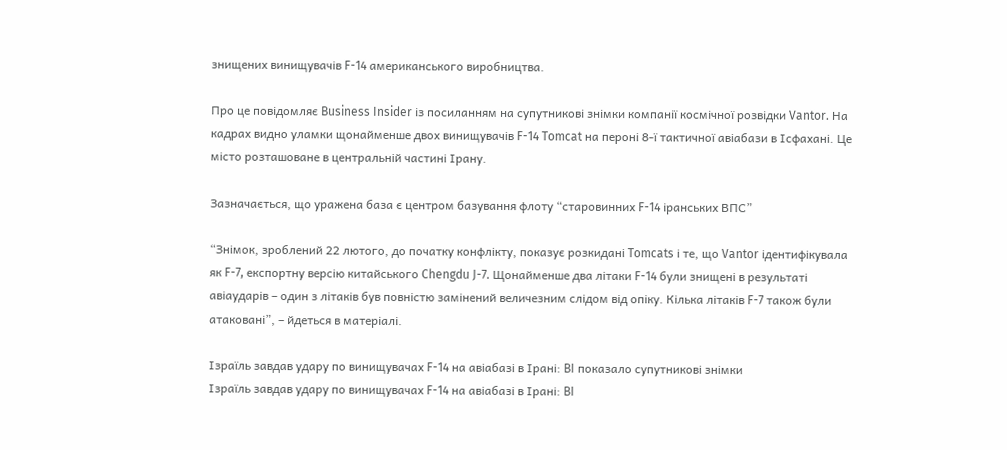знищених винищувачів F-14 американського виробництва.

Про це повідомляє Business Insider із посиланням на супутникові знімки компанії космічної розвідки Vantor. На кадрах видно уламки щонайменше двох винищувачів F-14 Tomcat на пероні 8-ї тактичної авіабази в Ісфахані. Це місто розташоване в центральній частині Ірану.

Зазначається, що уражена база є центром базування флоту “старовинних F-14 іранських ВПС”

“Знімок, зроблений 22 лютого, до початку конфлікту, показує розкидані Tomcats і те, що Vantor ідентифікувала як F-7, експортну версію китайського Chengdu J-7. Щонайменше два літаки F-14 були знищені в результаті авіаударів – один з літаків був повністю замінений величезним слідом від опіку. Кілька літаків F-7 також були атаковані”, – йдеться в матеріалі.

Ізраїль завдав удару по винищувачах F-14 на авіабазі в Ірані: BI показало супутникові знімки
Ізраїль завдав удару по винищувачах F-14 на авіабазі в Ірані: BI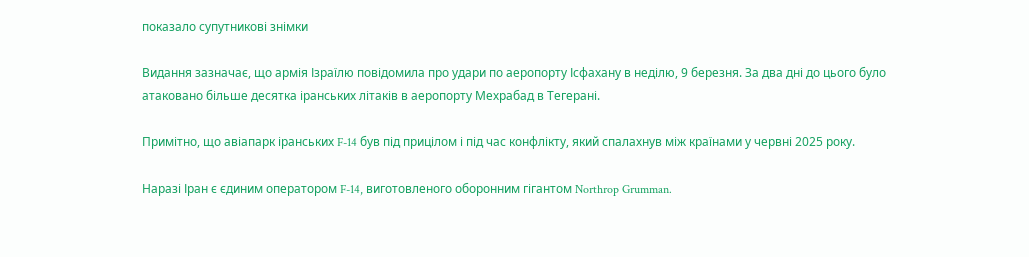показало супутникові знімки

Видання зазначає, що армія Ізраїлю повідомила про удари по аеропорту Ісфахану в неділю, 9 березня. За два дні до цього було атаковано більше десятка іранських літаків в аеропорту Мехрабад в Тегерані.

Примітно, що авіапарк іранських F-14 був під прицілом і під час конфлікту, який спалахнув між країнами у червні 2025 року.

Наразі Іран є єдиним оператором F-14, виготовленого оборонним гігантом Northrop Grumman.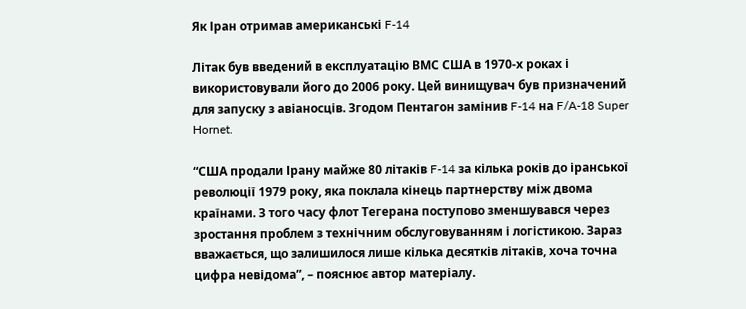Як Іран отримав американські F-14

Літак був введений в експлуатацію ВМС США в 1970-х роках і використовували його до 2006 року. Цей винищувач був призначений для запуску з авіаносців. Згодом Пентагон замінив F-14 на F/A-18 Super Hornet.

“США продали Ірану майже 80 літаків F-14 за кілька років до іранської революції 1979 року, яка поклала кінець партнерству між двома країнами. З того часу флот Тегерана поступово зменшувався через зростання проблем з технічним обслуговуванням і логістикою. Зараз вважається, що залишилося лише кілька десятків літаків, хоча точна цифра невідома”, – пояснює автор матеріалу.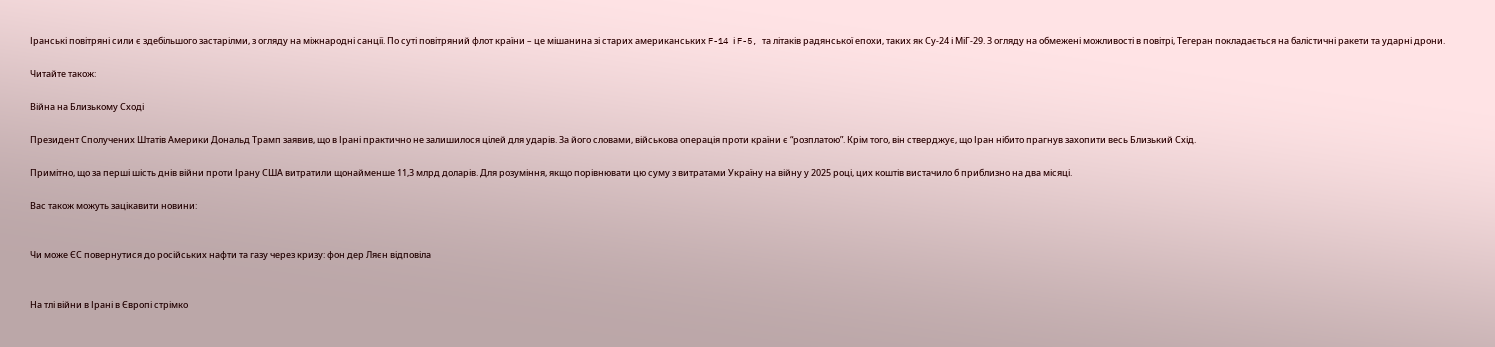Іранські повітряні сили є здебільшого застарілми, з огляду на міжнародні санції. По суті повітряний флот країни – це мішанина зі старих американських F-14 і F-5, та літаків радянської епохи, таких як Су-24 і МіГ-29. З огляду на обмежені можливості в повітрі, Тегеран покладається на балістичні ракети та ударні дрони.

Читайте також:

Війна на Близькому Сході

Президент Сполучених Штатів Америки Дональд Трамп заявив, що в Ірані практично не залишилося цілей для ударів. За його словами, військова операція проти країни є “розплатою”. Крім того, він стверджує, що Іран нібито прагнув захопити весь Близький Схід.

Примітно, що за перші шість днів війни проти Ірану США витратили щонайменше 11,3 млрд доларів. Для розуміння, якщо порівнювати цю суму з витратами Україну на війну у 2025 році, цих коштів вистачило б приблизно на два місяці.

Вас також можуть зацікавити новини:


Чи може ЄС повернутися до російських нафти та газу через кризу: фон дер Ляєн відповіла


На тлі війни в Ірані в Європі стрімко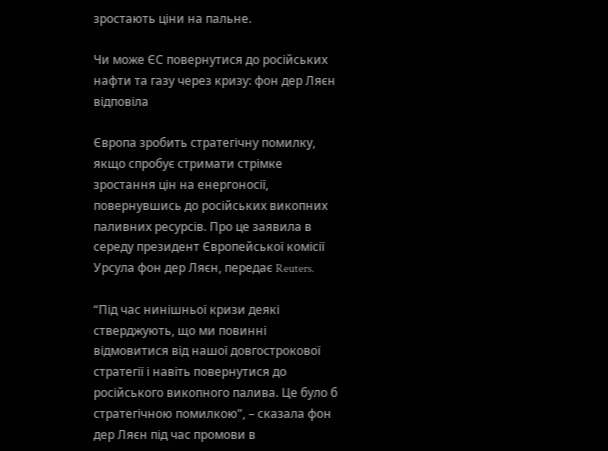зростають ціни на пальне.

Чи може ЄС повернутися до російських нафти та газу через кризу: фон дер Ляєн відповіла

Європа зробить стратегічну помилку, якщо спробує стримати стрімке зростання цін на енергоносії, повернувшись до російських викопних паливних ресурсів. Про це заявила в середу президент Європейської комісії Урсула фон дер Ляєн, передає Reuters.

“Під час нинішньої кризи деякі стверджують, що ми повинні відмовитися від нашої довгострокової стратегії і навіть повернутися до російського викопного палива. Це було б стратегічною помилкою”, – сказала фон дер Ляєн під час промови в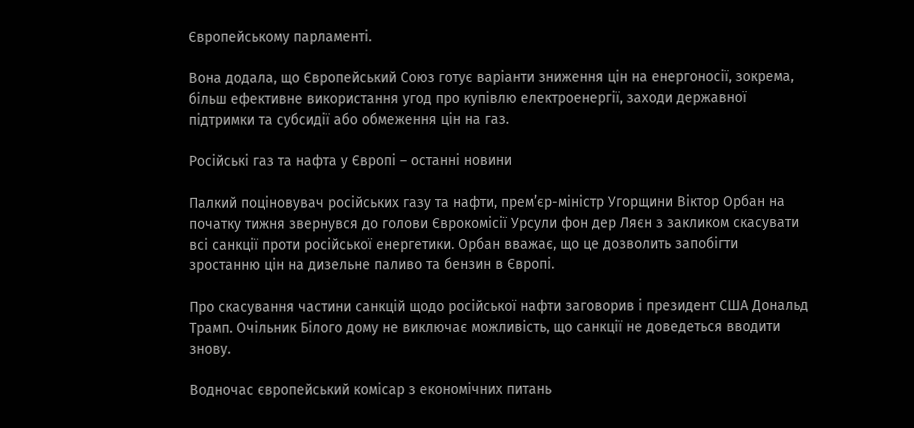Європейському парламенті.

Вона додала, що Європейський Союз готує варіанти зниження цін на енергоносії, зокрема, більш ефективне використання угод про купівлю електроенергії, заходи державної підтримки та субсидії або обмеження цін на газ.

Російські газ та нафта у Європі – останні новини

Палкий поціновувач російських газу та нафти, прем’єр-міністр Угорщини Віктор Орбан на початку тижня звернувся до голови Єврокомісії Урсули фон дер Ляєн з закликом скасувати всі санкції проти російської енергетики. Орбан вважає, що це дозволить запобігти зростанню цін на дизельне паливо та бензин в Європі.

Про скасування частини санкцій щодо російської нафти заговорив і президент США Дональд Трамп. Очільник Білого дому не виключає можливість, що санкції не доведеться вводити знову.

Водночас європейський комісар з економічних питань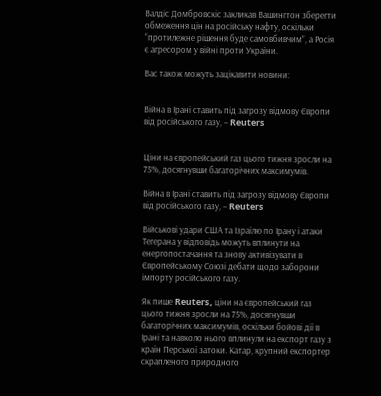Валдіс Домбровскіс закликав Вашингтон зберегти обмеження цін на російську нафту, оскільки “протилежне рішення буде самовбивчим”, а Росія є агресором у війні проти України.

Вас також можуть зацікавити новини:


Війна в Ірані ставить під загрозу відмову Європи від російського газу, – Reuters


Ціни на європейський газ цього тижня зросли на 75%, досягнувши багаторічних максимумів.

Війна в Ірані ставить під загрозу відмову Європи від російського газу, – Reuters

Військові удари США та Ізраїлю по Ірану і атаки Тегерана у відповідь можуть вплинути на енергопостачання та знову активізувати в Європейському Союзі дебати щодо заборони імпорту російського газу.

Як пише Reuters, ціни на європейський газ цього тижня зросли на 75%, досягнувши багаторічних максимумів, оскільки бойові дії в Ірані та навколо нього вплинули на експорт газу з країн Перської затоки. Катар, крупний експортер скрапленого природного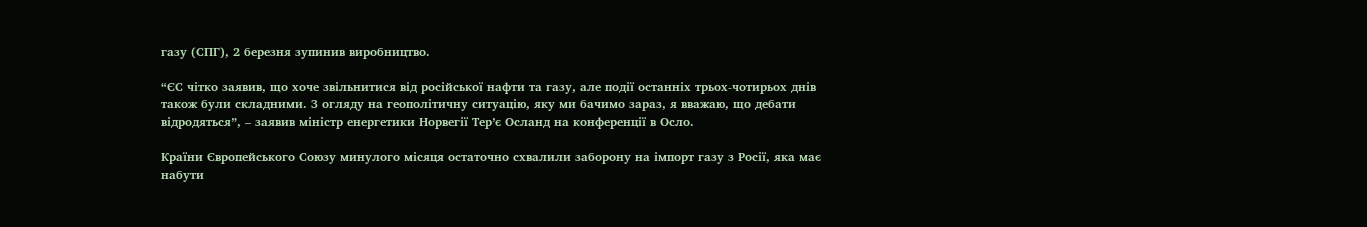газу (СПГ), 2 березня зупинив виробництво.

“ЄС чітко заявив, що хоче звільнитися від російської нафти та газу, але події останніх трьох-чотирьох днів також були складними. З огляду на геополітичну ситуацію, яку ми бачимо зараз, я вважаю, що дебати відродяться”, – заявив міністр енергетики Норвегії Тер’є Осланд на конференції в Осло.

Країни Європейського Союзу минулого місяця остаточно схвалили заборону на імпорт газу з Росії, яка має набути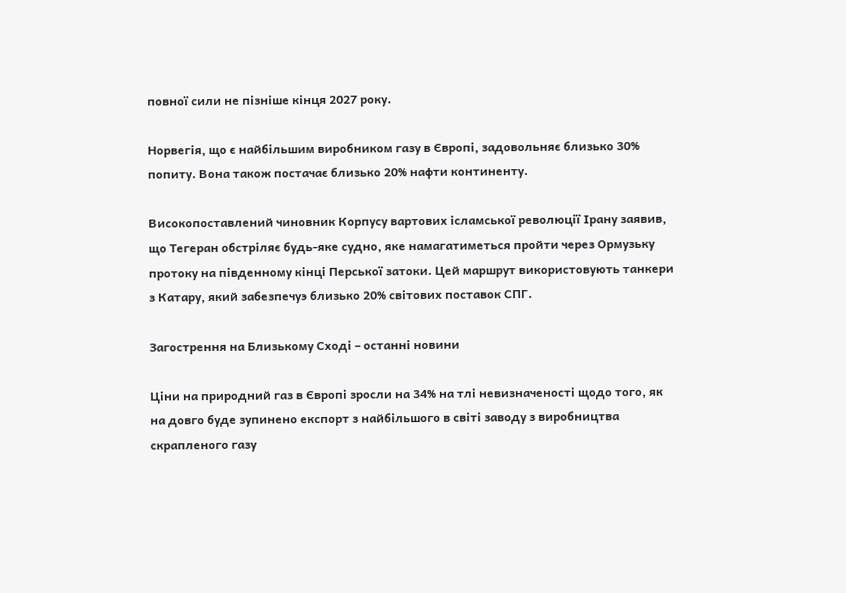повної сили не пізніше кінця 2027 року.

Норвегія, що є найбільшим виробником газу в Європі, задовольняє близько 30% попиту. Вона також постачає близько 20% нафти континенту.

Високопоставлений чиновник Корпусу вартових ісламської революції Ірану заявив, що Тегеран обстріляє будь-яке судно, яке намагатиметься пройти через Ормузьку протоку на південному кінці Перської затоки. Цей маршрут використовують танкери з Катару, який забезпечуэ близько 20% світових поставок СПГ.

Загострення на Близькому Сході – останні новини

Ціни на природний газ в Європі зросли на 34% на тлі невизначеності щодо того, як на довго буде зупинено експорт з найбільшого в світі заводу з виробництва скрапленого газу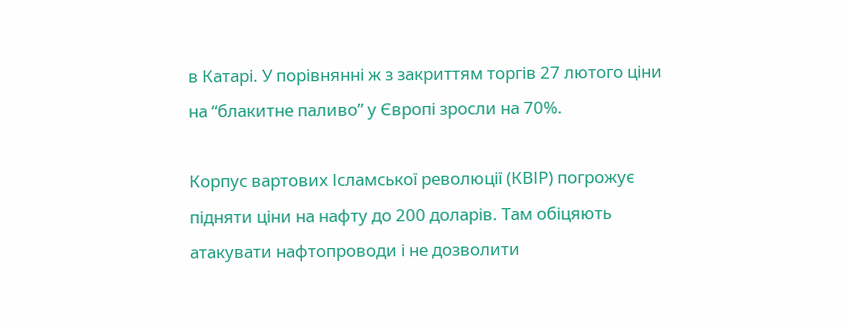в Катарі. У порівнянні ж з закриттям торгів 27 лютого ціни на “блакитне паливо” у Європі зросли на 70%.

Корпус вартових Ісламської революції (КВІР) погрожує підняти ціни на нафту до 200 доларів. Там обіцяють атакувати нафтопроводи і не дозволити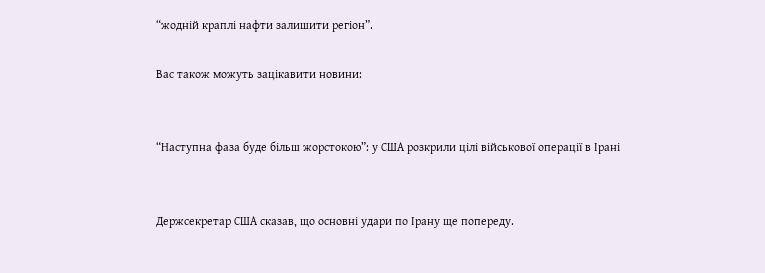“жодній краплі нафти залишити регіон”.

Вас також можуть зацікавити новини:


“Наступна фаза буде більш жорстокою”: у США розкрили цілі військової операції в Ірані


Держсекретар США сказав, що основні удари по Ірану ще попереду.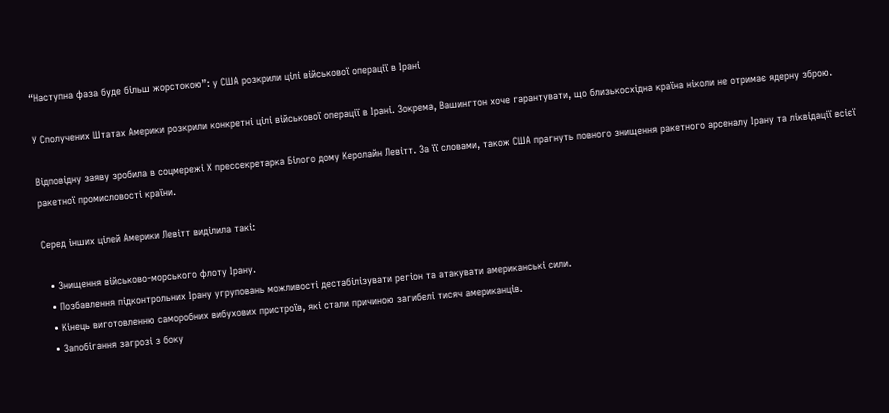“Наступна фаза буде більш жорстокою”: у США розкрили цілі військової операції в Ірані

У Сполучених Штатах Америки розкрили конкретні цілі військової операції в Ірані. Зокрема, Вашингтон хоче гарантувати, що близькосхідна країна ніколи не отримає ядерну зброю.

Відповідну заяву зробила в соцмережі Х прессекретарка Білого дому Керолайн Левітт. За її словами, також США прагнуть повного знищення ракетного арсеналу Ірану та ліквідації всієї ракетної промисловості країни.

Серед інших цілей Америки Левітт виділила такі:

  • Знищення військово-морського флоту Ірану.
  • Позбавлення підконтрольних Ірану угруповань можливості дестабілізувати регіон та атакувати американські сили.
  • Кінець виготовленню саморобних вибухових пристроїв, які стали причиною загибелі тисяч американців.
  • Запобігання загрозі з боку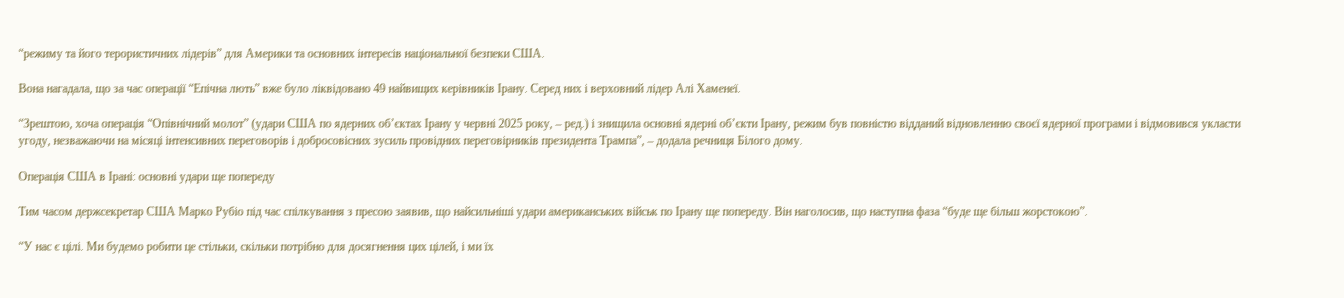“режиму та його терористичних лідерів” для Америки та основних інтересів національної безпеки США.

Вона нагадала, що за час операції “Епічна лють” вже було ліквідовано 49 найвищих керівників Ірану. Серед них і верховний лідер Алі Хаменеї.

“Зрештою, хоча операція “Опівнічний молот” (удари США по ядерних обʼєктах Ірану у червні 2025 року, – ред.) і знищила основні ядерні об’єкти Ірану, режим був повністю відданий відновленню своєї ядерної програми і відмовився укласти угоду, незважаючи на місяці інтенсивних переговорів і добросовісних зусиль провідних переговірників президента Трампа”, – додала речниця Білого дому.

Операція США в Ірані: основні удари ще попереду

Тим часом держсекретар США Марко Рубіо під час спілкування з пресою заявив, що найсильніші удари американських військ по Ірану ще попереду. Він наголосив, що наступна фаза “буде ще більш жорстокою”.

“У нас є цілі. Ми будемо робити це стільки, скільки потрібно для досягнення цих цілей, і ми їх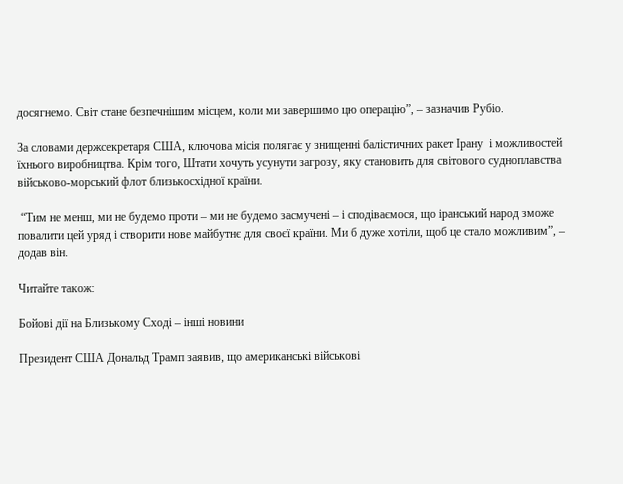досягнемо. Світ стане безпечнішим місцем, коли ми завершимо цю операцію”, – зазначив Рубіо.

За словами держсекретаря США, ключова місія полягає у знищенні балістичних ракет Ірану  і можливостей їхнього виробництва. Крім того, Штати хочуть усунути загрозу, яку становить для світового судноплавства військово-морський флот близькосхідної країни.

 “Тим не менш, ми не будемо проти – ми не будемо засмучені – і сподіваємося, що іранський народ зможе повалити цей уряд і створити нове майбутнє для своєї країни. Ми б дуже хотіли, щоб це стало можливим”, – додав він.

Читайте також:

Бойові дії на Близькому Сході – інші новини

Президент США Дональд Трамп заявив, що американські військові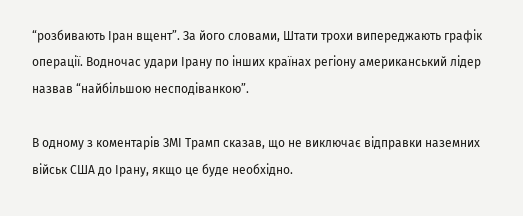“розбивають Іран вщент”. За його словами, Штати трохи випереджають графік операції. Водночас удари Ірану по інших країнах регіону американський лідер назвав “найбільшою несподіванкою”.

В одному з коментарів ЗМІ Трамп сказав, що не виключає відправки наземних військ США до Ірану, якщо це буде необхідно.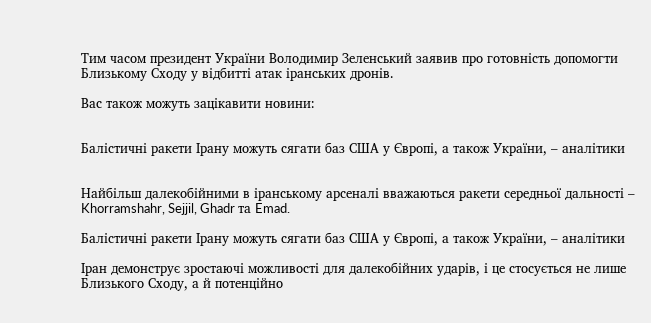Тим часом президент України Володимир Зеленський заявив про готовність допомогти Близькому Сходу у відбитті атак іранських дронів.

Вас також можуть зацікавити новини:


Балістичні ракети Ірану можуть сягати баз США у Європі, а також України, – аналітики


Найбільш далекобійними в іранському арсеналі вважаються ракети середньої дальності – Khorramshahr, Sejjil, Ghadr та Emad.

Балістичні ракети Ірану можуть сягати баз США у Європі, а також України, – аналітики

Іран демонструє зростаючі можливості для далекобійних ударів, і це стосується не лише Близького Сходу, а й потенційно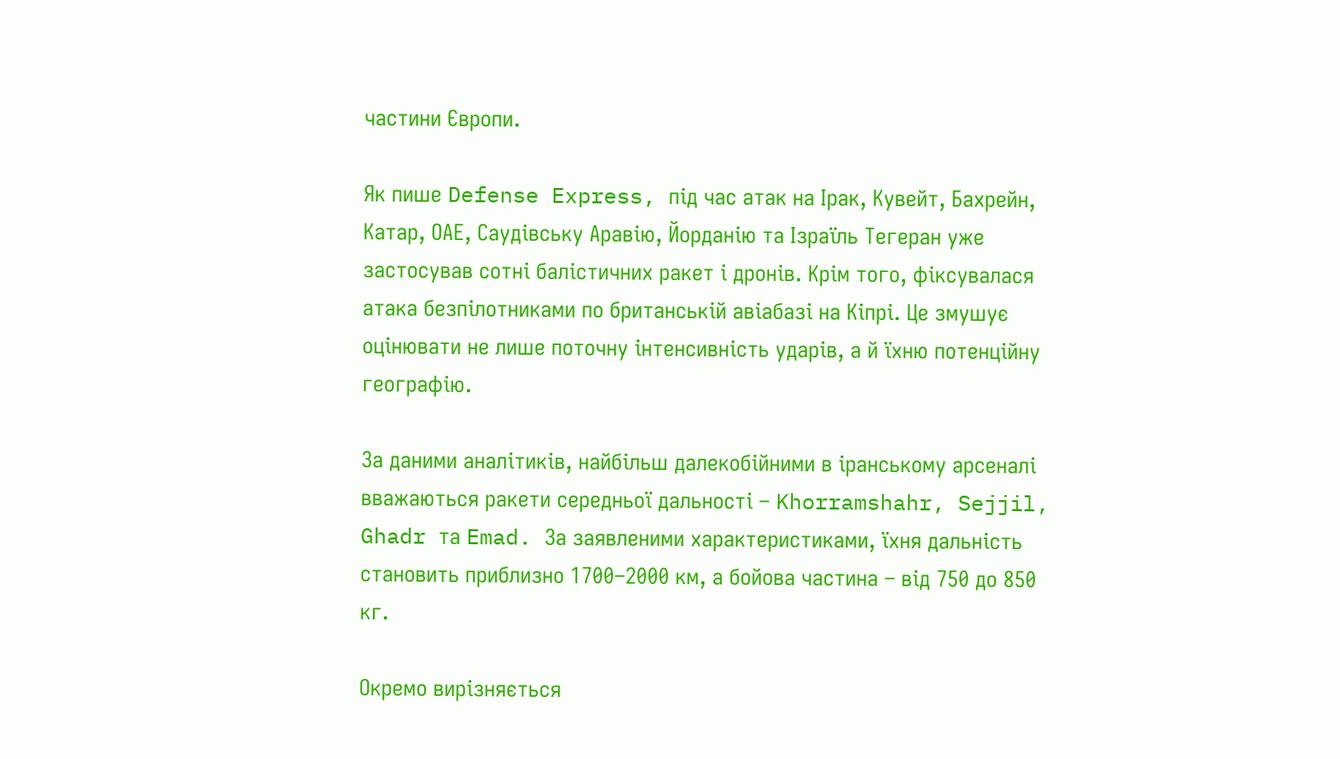частини Європи.

Як пише Defense Express, під час атак на Ірак, Кувейт, Бахрейн, Катар, ОАЕ, Саудівську Аравію, Йорданію та Ізраїль Тегеран уже застосував сотні балістичних ракет і дронів. Крім того, фіксувалася атака безпілотниками по британській авіабазі на Кіпрі. Це змушує оцінювати не лише поточну інтенсивність ударів, а й їхню потенційну географію.

За даними аналітиків, найбільш далекобійними в іранському арсеналі вважаються ракети середньої дальності – Khorramshahr, Sejjil, Ghadr та Emad. За заявленими характеристиками, їхня дальність становить приблизно 1700–2000 км, а бойова частина – від 750 до 850 кг.

Окремо вирізняється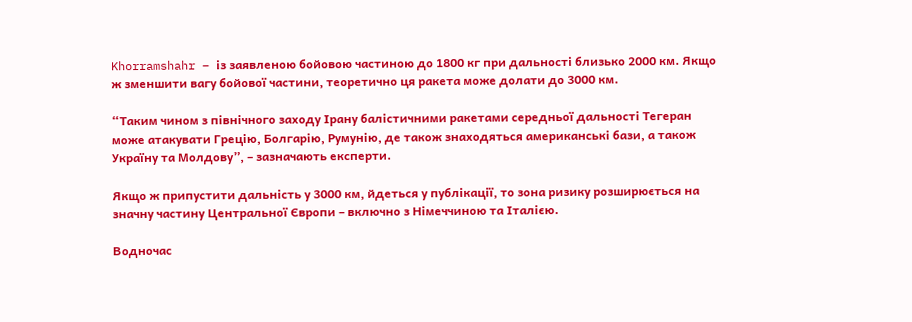Khorramshahr – із заявленою бойовою частиною до 1800 кг при дальності близько 2000 км. Якщо ж зменшити вагу бойової частини, теоретично ця ракета може долати до 3000 км.

“Таким чином з північного заходу Ірану балістичними ракетами середньої дальності Тегеран може атакувати Грецію, Болгарію, Румунію, де також знаходяться американські бази, а також Україну та Молдову”, – зазначають експерти.

Якщо ж припустити дальність у 3000 км, йдеться у публікації, то зона ризику розширюється на значну частину Центральної Європи – включно з Німеччиною та Італією.

Водночас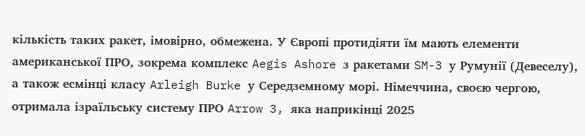кількість таких ракет, імовірно, обмежена. У Європі протидіяти їм мають елементи американської ПРО, зокрема комплекс Aegis Ashore з ракетами SM-3 у Румунії (Девеселу), а також есмінці класу Arleigh Burke у Середземному морі. Німеччина, своєю чергою, отримала ізраїльську систему ПРО Arrow 3, яка наприкінці 2025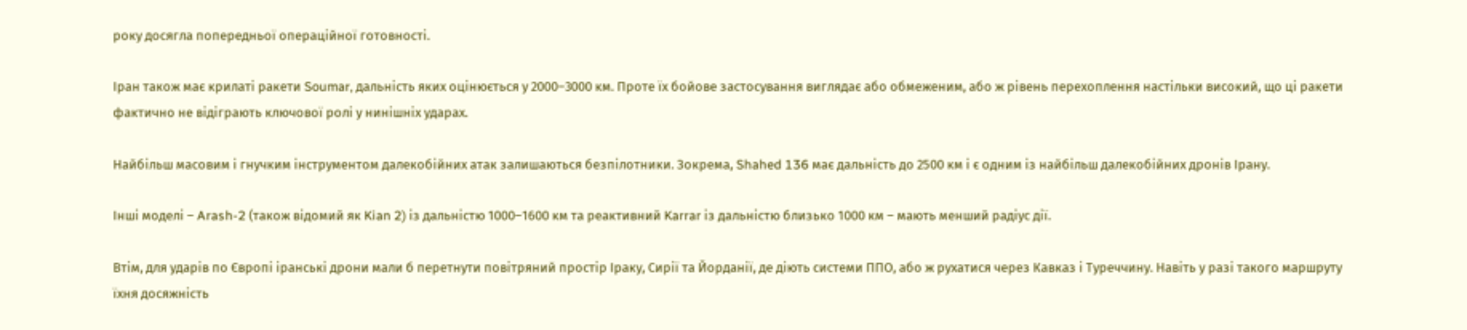року досягла попередньої операційної готовності.

Іран також має крилаті ракети Soumar, дальність яких оцінюється у 2000–3000 км. Проте їх бойове застосування виглядає або обмеженим, або ж рівень перехоплення настільки високий, що ці ракети фактично не відіграють ключової ролі у нинішніх ударах.

Найбільш масовим і гнучким інструментом далекобійних атак залишаються безпілотники. Зокрема, Shahed 136 має дальність до 2500 км і є одним із найбільш далекобійних дронів Ірану.

Інші моделі – Arash-2 (також відомий як Kian 2) із дальністю 1000–1600 км та реактивний Karrar із дальністю близько 1000 км – мають менший радіус дії.

Втім, для ударів по Європі іранські дрони мали б перетнути повітряний простір Іраку, Сирії та Йорданії, де діють системи ППО, або ж рухатися через Кавказ і Туреччину. Навіть у разі такого маршруту їхня досяжність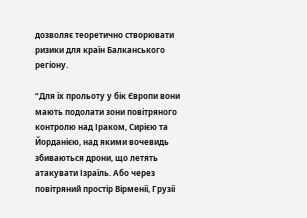дозволяє теоретично створювати ризики для країн Балканського регіону.

“Для їх прольоту у бік Європи вони мають подолати зони повітряного контролю над Іраком, Сирією та Йорданією, над якими вочевидь збиваються дрони, що летять атакувати Ізраїль. Або через повітряний простір Вірменії, Грузії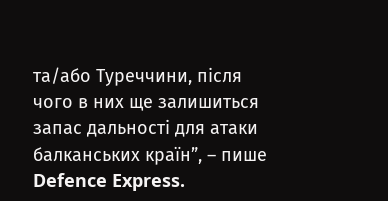та/або Туреччини, після чого в них ще залишиться запас дальності для атаки балканських країн”, – пише Defence Express.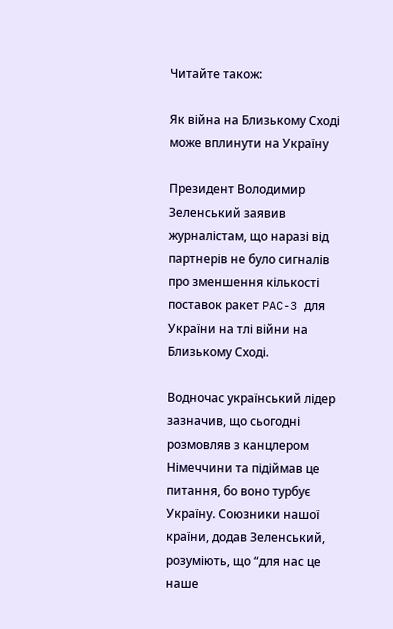Читайте також:

Як війна на Близькому Сході може вплинути на Україну

Президент Володимир Зеленський заявив журналістам, що наразі від партнерів не було сигналів про зменшення кількості поставок ракет PAC-3 для України на тлі війни на Близькому Сході.

Водночас український лідер зазначив, що сьогодні розмовляв з канцлером Німеччини та підіймав це питання, бо воно турбує Україну. Союзники нашої країни, додав Зеленський, розуміють, що “для нас це наше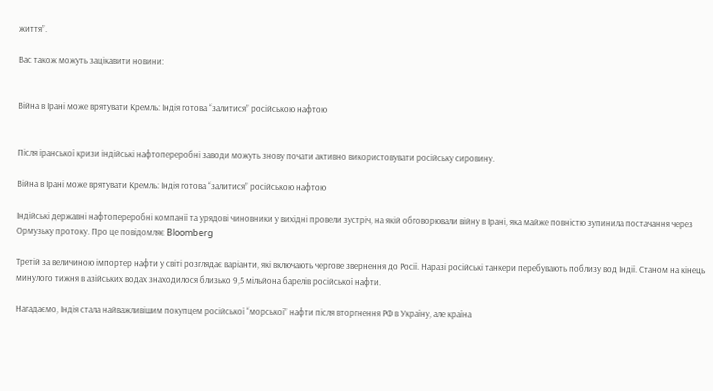життя”.

Вас також можуть зацікавити новини:


Війна в Ірані може врятувати Кремль: Індія готова “залитися” російською нафтою


Після іранської кризи індійські нафтопереробні заводи можуть знову почати активно використовувати російську сировину.

Війна в Ірані може врятувати Кремль: Індія готова “залитися” російською нафтою

Індійські державні нафтопереробні компанії та урядові чиновники у вихідні провели зустріч, на якій обговорювали війну в Ірані, яка майже повністю зупинила постачання через Ормузьку протоку. Про це повідомляє Bloomberg

Третій за величиною імпортер нафти у світі розглядає варіанти, які включають чергове звернення до Росії. Наразі російські танкери перебувають поблизу вод Індії. Станом на кінець минулого тижня в азійських водах знаходилося близько 9,5 мільйона барелів російської нафти.

Нагадаємо, Індія стала найважливішим покупцем російської “морської” нафти після вторгнення РФ в Україну, але країна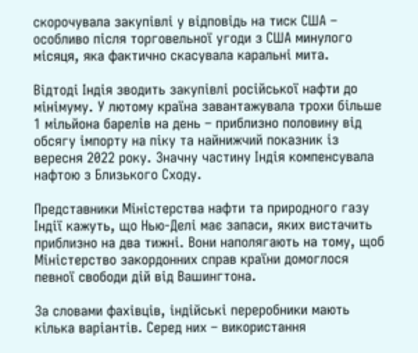скорочувала закупівлі у відповідь на тиск США – особливо після торговельної угоди з США минулого місяця, яка фактично скасувала каральні мита.

Відтоді Індія зводить закупівлі російської нафти до мінімуму. У лютому країна завантажувала трохи більше 1 мільйона барелів на день – приблизно половину від обсягу імпорту на піку та найнижчий показник із вересня 2022 року. Значну частину Індія компенсувала нафтою з Близького Сходу.

Представники Міністерства нафти та природного газу Індії кажуть, що Нью-Делі має запаси, яких вистачить приблизно на два тижні. Вони наполягають на тому, щоб Міністерство закордонних справ країни домоглося певної свободи дій від Вашингтона.

За словами фахівців, індійські переробники мають кілька варіантів. Серед них – використання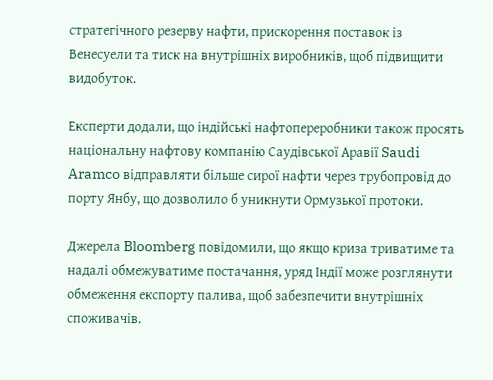стратегічного резерву нафти, прискорення поставок із Венесуели та тиск на внутрішніх виробників, щоб підвищити видобуток.

Експерти додали, що індійські нафтопереробники також просять національну нафтову компанію Саудівської Аравії Saudi Aramco відправляти більше сирої нафти через трубопровід до порту Янбу, що дозволило б уникнути Ормузької протоки.

Джерела Bloomberg повідомили, що якщо криза триватиме та надалі обмежуватиме постачання, уряд Індії може розглянути обмеження експорту палива, щоб забезпечити внутрішніх споживачів.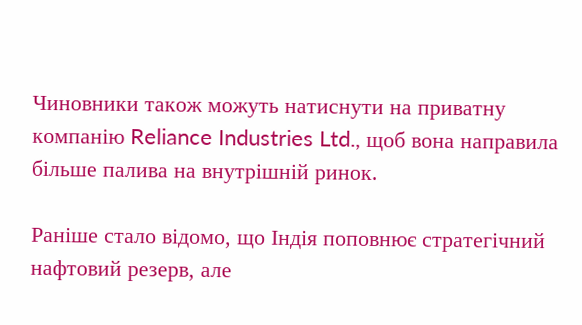Чиновники також можуть натиснути на приватну компанію Reliance Industries Ltd., щоб вона направила більше палива на внутрішній ринок.

Раніше стало відомо, що Індія поповнює стратегічний нафтовий резерв, але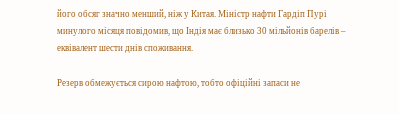його обсяг значно менший, ніж у Китая. Міністр нафти Гардіп Пурі минулого місяця повідомив, що Індія має близько 30 мільйонів барелів – еквівалент шести днів споживання.

Резерв обмежується сирою нафтою, тобто офіційні запаси не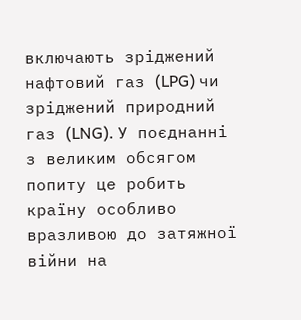включають зріджений нафтовий газ (LPG) чи зріджений природний газ (LNG). У поєднанні з великим обсягом попиту це робить країну особливо вразливою до затяжної війни на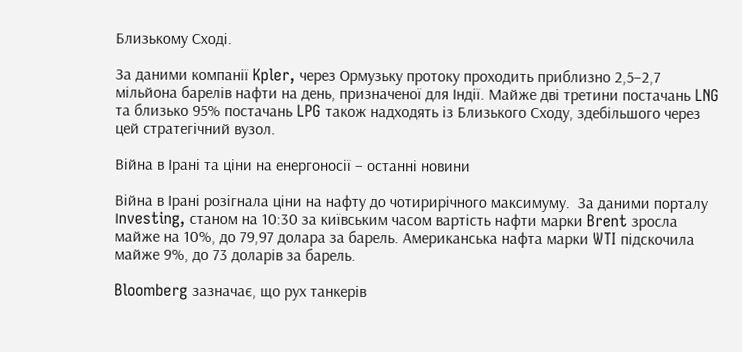Близькому Сході.

За даними компанії Kpler, через Ормузьку протоку проходить приблизно 2,5–2,7 мільйона барелів нафти на день, призначеної для Індії. Майже дві третини постачань LNG та близько 95% постачань LPG також надходять із Близького Сходу, здебільшого через цей стратегічний вузол.

Війна в Ірані та ціни на енергоносії – останні новини

Війна в Ірані розігнала ціни на нафту до чотирирічного максимуму.  За даними порталу Іnvesting, станом на 10:30 за київським часом вартість нафти марки Brent зросла майже на 10%, до 79,97 долара за барель. Американська нафта марки WTI підскочила майже 9%, до 73 доларів за барель.

Bloomberg зазначає, що рух танкерів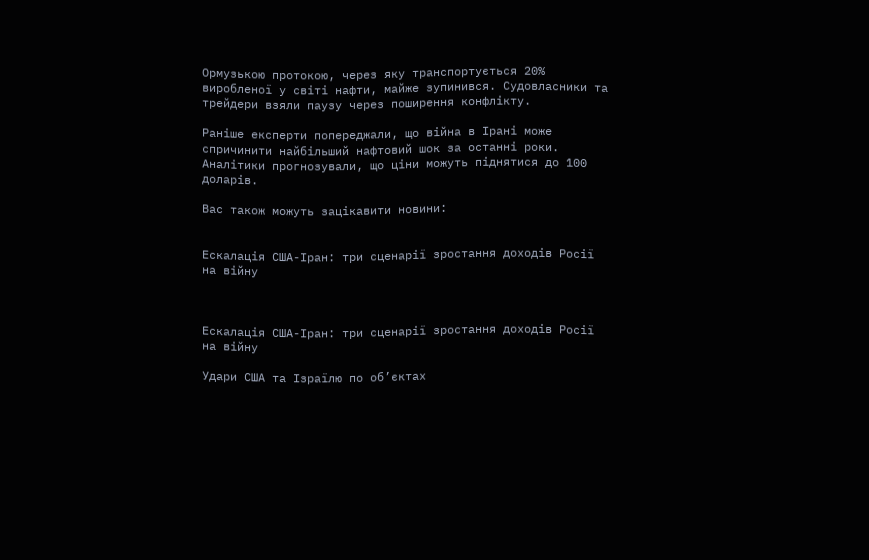Ормузькою протокою, через яку транспортується 20% виробленої у світі нафти, майже зупинився. Судовласники та трейдери взяли паузу через поширення конфлікту.

Раніше експерти попереджали, що війна в Ірані може спричинити найбільший нафтовий шок за останні роки. Аналітики прогнозували, що ціни можуть піднятися до 100 доларів.

Вас також можуть зацікавити новини:


Ескалація США-Іран: три сценарії зростання доходів Росії на війну



Ескалація США-Іран: три сценарії зростання доходів Росії на війну

Удари США та Ізраїлю по об’єктах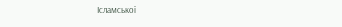Ісламської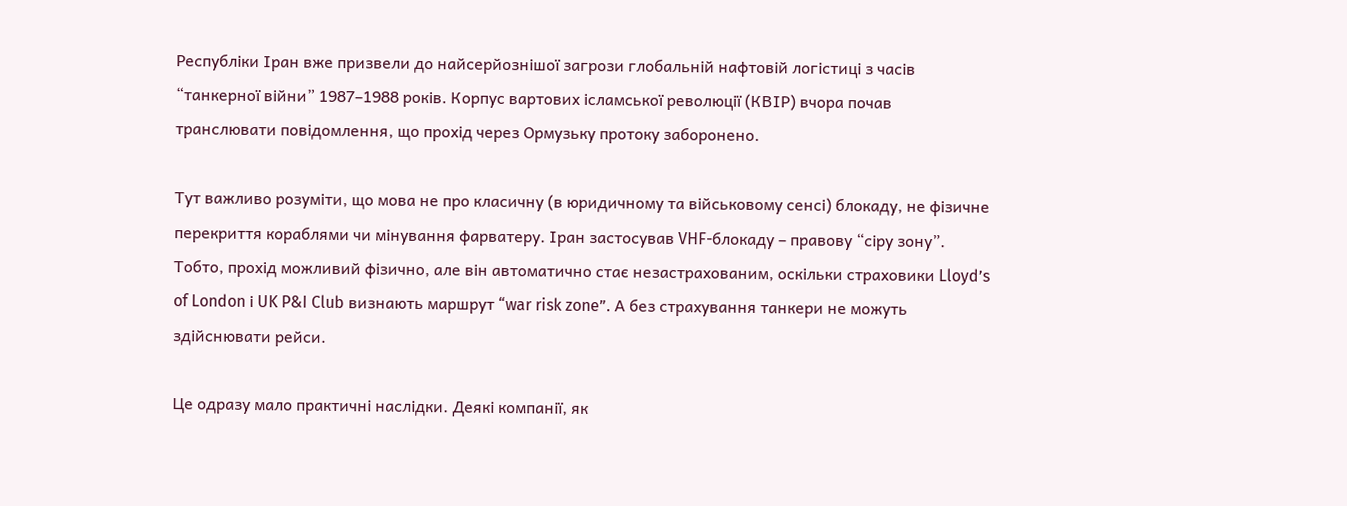Республіки Іран вже призвели до найсерйознішої загрози глобальній нафтовій логістиці з часів “танкерної війни” 1987–1988 років. Корпус вартових ісламської революції (КВІР) вчора почав транслювати повідомлення, що прохід через Ормузьку протоку заборонено.

Тут важливо розуміти, що мова не про класичну (в юридичному та військовому сенсі) блокаду, не фізичне перекриття кораблями чи мінування фарватеру. Іран застосував VHF-блокаду – правову “сіру зону”. Тобто, прохід можливий фізично, але він автоматично стає незастрахованим, оскільки страховики Lloyd’s of London і UK P&I Club визнають маршрут “war risk zone”. А без страхування танкери не можуть здійснювати рейси.

Це одразу мало практичні наслідки. Деякі компанії, як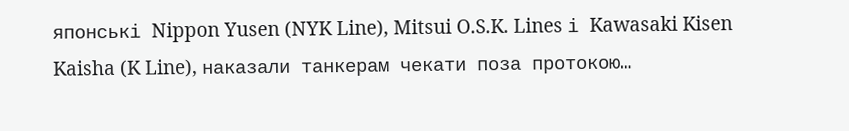японські Nippon Yusen (NYK Line), Mitsui O.S.K. Lines і Kawasaki Kisen Kaisha (K Line), наказали танкерам чекати поза протокою…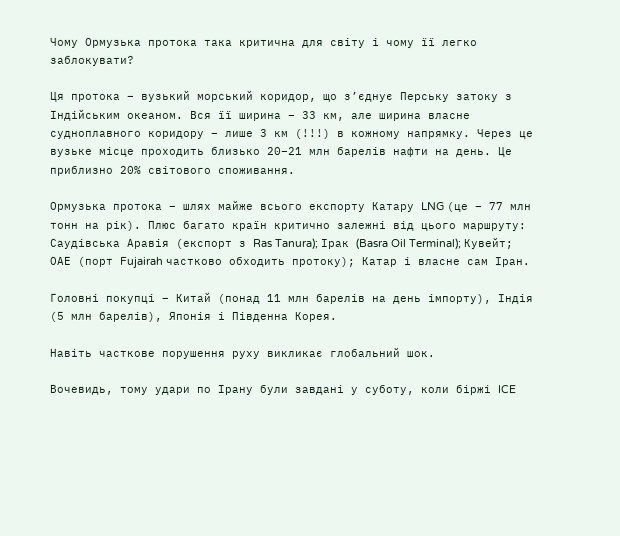Чому Ормузька протока така критична для світу і чому її легко заблокувати?

Ця протока – вузький морський коридор, що з’єднує Перську затоку з Індійським океаном. Вся її ширина – 33 км, але ширина власне судноплавного коридору – лише 3 км (!!!) в кожному напрямку. Через це вузьке місце проходить близько 20–21 млн барелів нафти на день. Це приблизно 20% світового споживання.

Ормузька протока – шлях майже всього експорту Катару LNG (це – 77 млн тонн на рік). Плюс багато країн критично залежні від цього маршруту: Саудівська Аравія (експорт з Ras Tanura); Ірак (Basra Oil Terminal); Кувейт; ОАЕ (порт Fujairah частково обходить протоку); Катар і власне сам Іран.

Головні покупці – Китай (понад 11 млн барелів на день імпорту), Індія (5 млн барелів), Японія і Південна Корея.

Навіть часткове порушення руху викликає глобальний шок.

Вочевидь, тому удари по Ірану були завдані у суботу, коли біржі ICE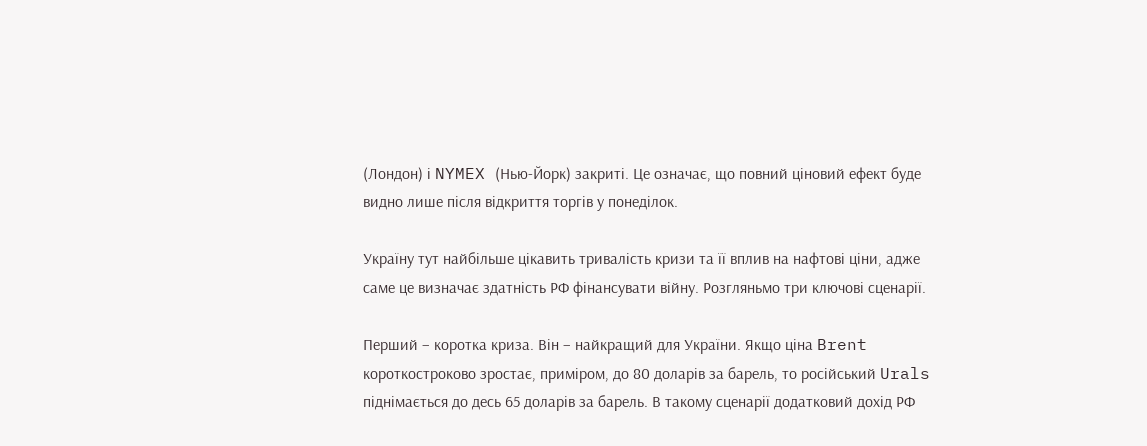(Лондон) і NYMEX (Нью-Йорк) закриті. Це означає, що повний ціновий ефект буде видно лише після відкриття торгів у понеділок.

Україну тут найбільше цікавить тривалість кризи та її вплив на нафтові ціни, адже саме це визначає здатність РФ фінансувати війну. Розгляньмо три ключові сценарії.

Перший – коротка криза. Він – найкращий для України. Якщо ціна Brent короткостроково зростає, приміром, до 80 доларів за барель, то російський Urals піднімається до десь 65 доларів за барель. В такому сценарії додатковий дохід РФ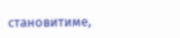становитиме,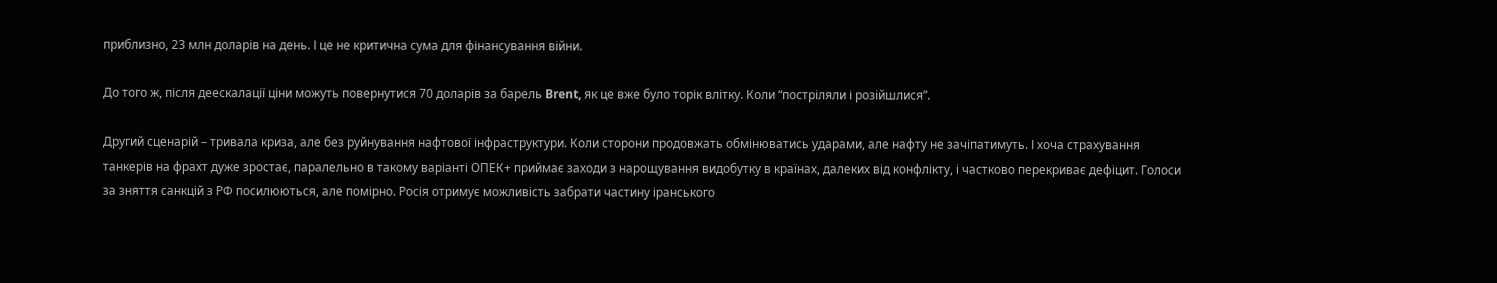приблизно, 23 млн доларів на день. І це не критична сума для фінансування війни.

До того ж, після деескалації ціни можуть повернутися 70 доларів за барель Brent, як це вже було торік влітку. Коли “постріляли і розійшлися”.

Другий сценарій – тривала криза, але без руйнування нафтової інфраструктури. Коли сторони продовжать обмінюватись ударами, але нафту не зачіпатимуть. І хоча страхування танкерів на фрахт дуже зростає, паралельно в такому варіанті ОПЕК+ приймає заходи з нарощування видобутку в країнах, далеких від конфлікту, і частково перекриває дефіцит. Голоси за зняття санкцій з РФ посилюються, але помірно. Росія отримує можливість забрати частину іранського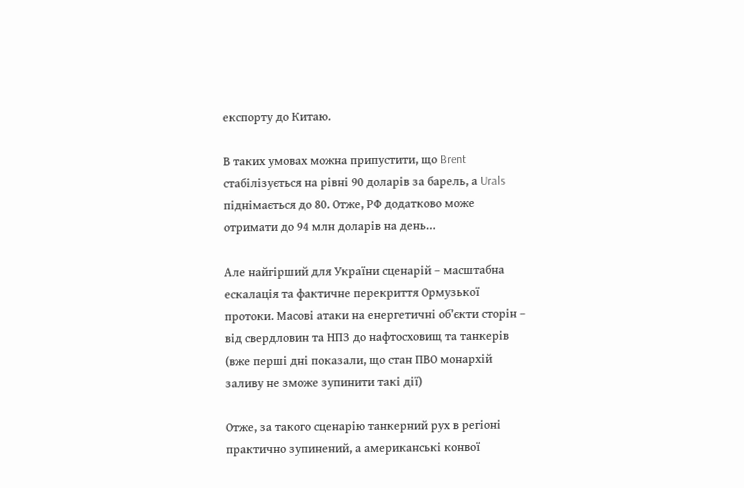експорту до Китаю.

В таких умовах можна припустити, що Brent стабілізується на рівні 90 доларів за барель, а Urals піднімається до 80. Отже, РФ додатково може отримати до 94 млн доларів на день…

Але найгірший для України сценарій – масштабна ескалація та фактичне перекриття Ормузької протоки. Масові атаки на енергетичні об’єкти сторін – від свердловин та НПЗ до нафтосховищ та танкерів (вже перші дні показали, що стан ПВО монархій заливу не зможе зупинити такі дії)

Отже, за такого сценарію танкерний рух в регіоні практично зупинений, а американські конвої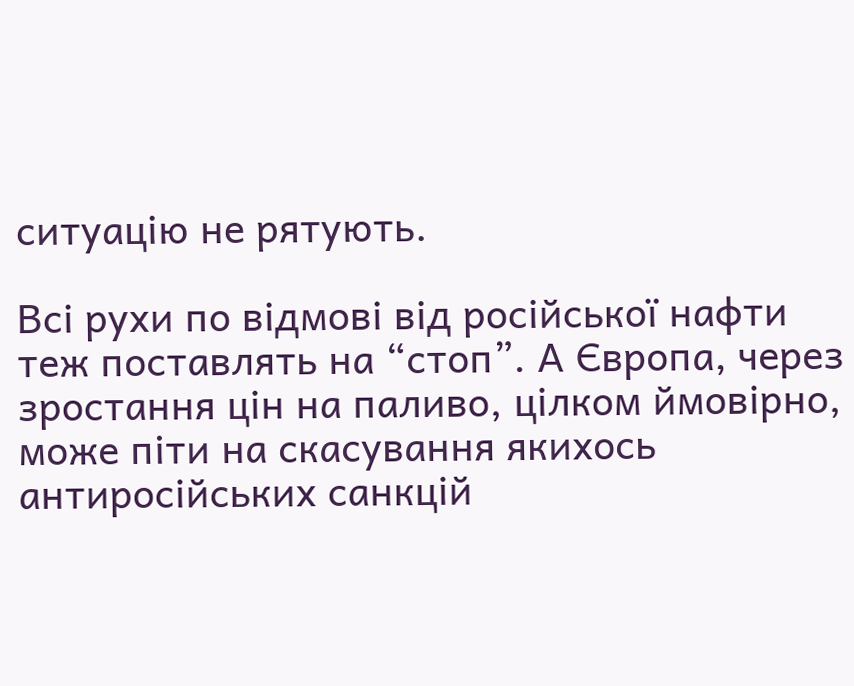ситуацію не рятують.

Всі рухи по відмові від російської нафти теж поставлять на “стоп”. А Європа, через зростання цін на паливо, цілком ймовірно, може піти на скасування якихось антиросійських санкцій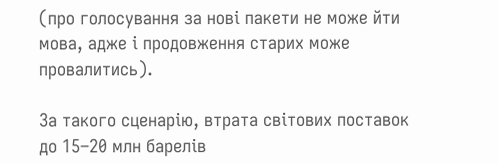(про голосування за нові пакети не може йти мова, адже і продовження старих може провалитись).

За такого сценарію, втрата світових поставок до 15–20 млн барелів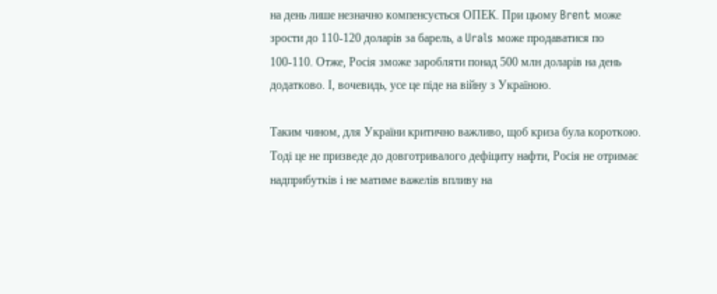на день лише незначно компенсується ОПЕК. При цьому Brent може зрости до 110-120 доларів за барель, а Urals може продаватися по 100-110. Отже, Росія зможе заробляти понад 500 млн доларів на день додатково. І, вочевидь, усе це піде на війну з Україною.

Таким чином, для України критично важливо, щоб криза була короткою. Тоді це не призведе до довготривалого дефіциту нафти, Росія не отримає надприбутків і не матиме важелів впливу на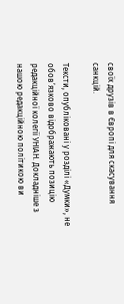своїх друзів в Європі для скасування санкцій.

Тексти, опубліковані у розділі «Думки», не обов’язково відображають позицію редакційної колегії УНІАН. Докладніше з нашою редакційною політикою ви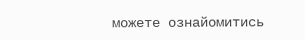можете ознайомитись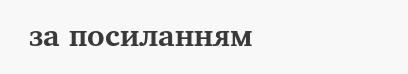за посиланням